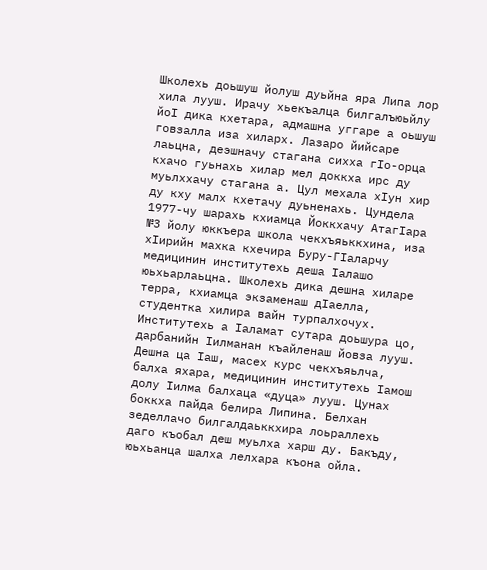Школехь доьшуш йолуш дуьйна яра Липа лор хила лууш. Ирачу хьекъалца билгалъюьйлу йоI дика кхетара, адмашна уггаре а оьшуш говзалла иза хиларх. Лазаро йийсаре лаьцна, деэшначу стагана сихха гIо-орца кхачо гуьнахь хилар мел доккха ирс ду муьлххачу стагана а. Цул мехала хIун хир ду кху малх кхетачу дуьненахь. Цундела 1977-чу шарахь кхиамца Йоккхачу АтагIара №3 йолу юккъера школа чекхъяьккхина, иза хIирийн махка кхечира Буру-ГIаларчу медицинин институтехь деша Iалашо юьхьарлаьцна. Школехь дика дешна хиларе терра, кхиамца экзаменаш дIаелла, студентка хилира вайн турпалхочух.
Институтехь а Iаламат сутара доьшура цо, дарбанийн Iилманан къайленаш йовза лууш. Дешна ца Iаш, масех курс чекхъяьлча, балха яхара, медицинин институтехь Iамош долу Iилма балхаца «дуца» лууш. Цунах боккха пайда белира Липина. Белхан зеделлачо билгалдаьккхира лоьраллехь даго къобал деш муьлха харш ду. Бакъду, юьхьанца шалха лелхара къона ойла.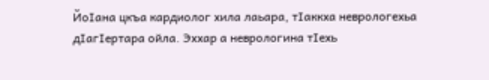ЙоIана цкъа кардиолог хила лаьара, тIаккха неврологехьа дIагIертара ойла. Эххар а неврологина тIехь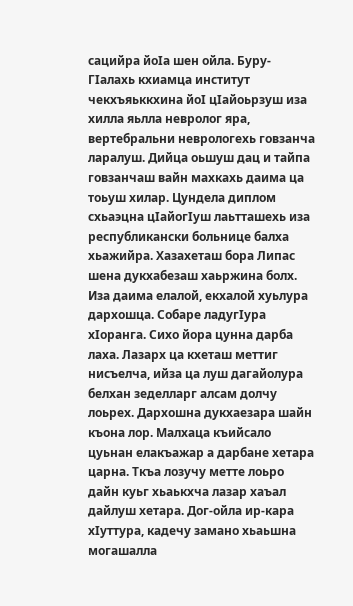сацийра йоIа шен ойла. Буру-ГIалахь кхиамца институт чекхъяьккхина йоI цIайоьрзуш иза хилла яьлла невролог яра, вертебральни неврологехь говзанча ларалуш. Дийца оьшуш дац и тайпа говзанчаш вайн махкахь даима ца тоьуш хилар. Цундела диплом схьаэцна цIайогIуш лаьтташехь иза республикански больнице балха хьажийра. Хазахеташ бора Липас шена дукхабезаш хаьржина болх. Иза даима елалой, екхалой хуьлура дархошца. Собаре ладугIура хIоранга. Сихо йора цунна дарба лаха. Лазарх ца кхеташ меттиг нисъелча, ийза ца луш дагайолура белхан зеделларг алсам долчу лоьрех. Дархошна дукхаезара шайн къона лор. Малхаца къийсало цуьнан елакъажар а дарбане хетара царна. Ткъа лозучу метте лоьро дайн куьг хьаькхча лазар хаъал дайлуш хетара. Дог-ойла ир-кара хIуттура, кадечу замано хьаьшна могашалла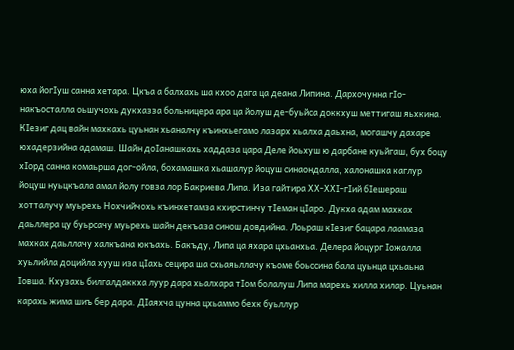юха йогIуш санна хетара. Цкъа а балхахь ша кхоо дага ца деана Липина. Дархочунна гIо-накъосталла оьшучохь дукхазза больницера ара ца йолуш де-буьйса доккхуш меттигаш яьхкина. КIезиг дац вайн махкахь цуьнан хьаналчу къинхьегамо лазарх хьалха даьхна, могашчу дахаре юхадерзийна адамаш. Шайн доIанашкахь хаддаза цара Деле йоьхуш ю дарбане куьйгаш, бух боцу хIорд санна комаьрша дог-ойла, бохамашка хьашалур йоцуш синаондалла, халонашка каглур йоцуш нуьцкъала амал йолу говза лор Бакриева Липа. Иза гайтира ХХ-ХХI-гIий бIешераш хотталучу муьрехь Нохчийчохь къинхетамза кхирстинчу тIеман цIаро. Дукха адам махках даьллера цу буьрсачу муьрехь шайн декъаза синош довдийна. Лоьраш кIезиг бацара лаамаза махках даьллачу халкъана юкъахь. Бакъду, Липа ца яхара цхьанхьа. Делера йоцург Iожалла хуьлийла доцийла хууш иза цIахь сецира ша схьаяьллачу къоме боьссина бала цуьнца цхьаьна Iовша. Кхузахь билгалдаккха луур дара хьалхара тIом болалуш Липа марехь хилла хилар. Цуьнан карахь жима шиъ бер дара. ДIаяхча цунна цхьаммо бехк буьллур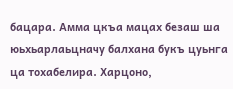бацара. Амма цкъа мацах безаш ша юьхьарлаьцначу балхана букъ цуьнга ца тохабелира. Харцоно,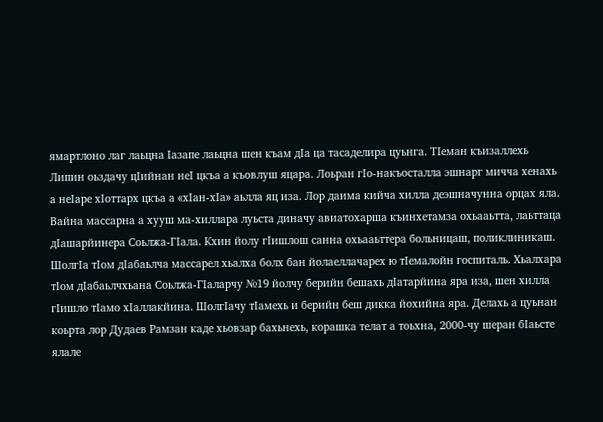ямартлоно лаг лаьцна Iазапе лаьцна шен къам дIа ца тасаделира цуьнга. ТIеман къизаллехь Липин оьздачу цIийнан неI цкъа а къовлуш яцара. Лоьран гIо-накъосталла эшнарг мичча хенахь а неIаре хIоттарх цкъа а «хIан-хIа» аьлла яц иза. Лор даима кийча хилла деэшначунна орцах яла.
Вайна массарна а хууш ма-хиллара луьста диначу авиатохарша къинхетамза охьааьтта, лаьттаца дIашарйинера Соьлжа-ГIала. Кхин йолу гIишлош санна охьааьттера больницаш, поликлиникаш. ШолгIа тIом дIабаьлча массарел хьалха болх бан йолаеллачарех ю тIемалойн госпиталь. Хьалхара тIом дIабаьлчхьана Соьлжа-ГIаларчу №19 йолчу берийн бешахь дIатарйина яра иза, шен хилла гIишло тIамо хIаллакйина. ШолгIачу тIамехь и берийн беш дикка йохийна яра. Делахь а цуьнан коьрта лор Дудаев Рамзан каде хьовзар бахьнехь, корашка телат а тоьхна, 2000-чу шеран бIаьсте ялале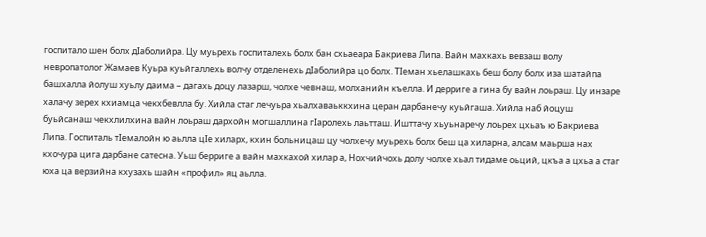госпитало шен болх дIаболийра. Цу муьрехь госпиталехь болх бан схьаеара Бакриева Липа. Вайн махкахь вевзаш волу невропатолог Жамаев Куьра куьйгаллехь волчу отделенехь дIаболийра цо болх. ТIеман хьелашкахь беш болу болх иза шатайпа башхалла йолуш хуьлу даима – дагахь доцу лазарш, чолхе чевнаш, молханийн къелла. И дерриге а гина бу вайн лоьраш. Цу инзаре халачу зерех кхиамца чекхбевлла бу. Хийла стаг лечуьра хьалхаваьккхина церан дарбанечу куьйгаша. Хийла наб йоцуш буьйсанаш чекхлилхина вайн лоьраш дархойн могшаллина гIаролехь лаьтташ. Ишттачу хьуьнаречу лоьрех цхьаъ ю Бакриева Липа. Госпиталь тIемалойн ю аьлла цIе хиларх, кхин больницаш цу чолхечу муьрехь болх беш ца хиларна, алсам маьрша нах кхочура цига дарбане сатесна. Уьш берриге а вайн махкахой хилар а, Нохчийчохь долу чолхе хьал тидаме оьций, цкъа а цхьа а стаг юха ца верзийна кхузахь шайн «профил» яц аьлла.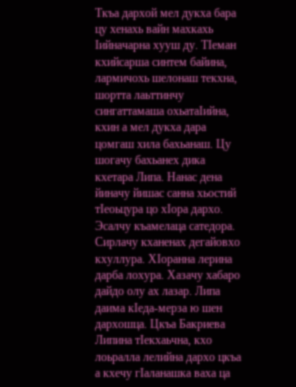Ткъа дархой мел дукха бара цу хенахь вайн махкахь Iийначарна хууш ду. ТIеман кхийсарша синтем байина, лармичохь шелонаш текхна, шортта лаьттинчу сингаттамаша охьатаIийна, кхин а мел дукха дара цомгаш хила бахьанаш. Цу шогачу бахьанех дика кхетара Липа. Нанас дена йиначу йишас санна хьостий тIеоьцура цо хIора дархо. Эсалчу къамелаца сатедора. Сирлачу кханенах дегайовхо кхуллура. ХIоранна лерина дарба лохура. Хазачу хабаро дайдо олу ах лазар. Липа даима кIеда-мерза ю шен дархошца. Цкъа Бакриева Липина тIекхаьчна, кхо лоьралла лелийна дархо цкъа а кхечу гIаланашка ваха ца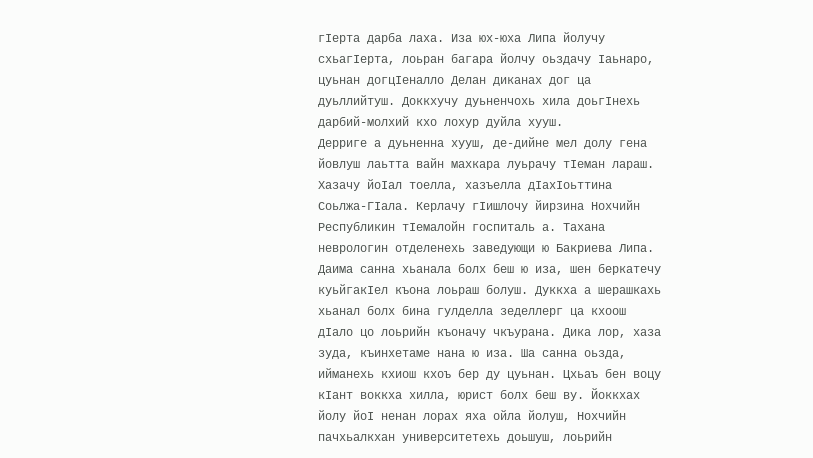гIерта дарба лаха. Иза юх-юха Липа йолучу схьагIерта, лоьран багара йолчу оьздачу Iаьнаро, цуьнан догцIеналло Делан диканах дог ца дуьллийтуш. Доккхучу дуьненчохь хила доьгIнехь дарбий-молхий кхо лохур дуйла хууш.
Дерриге а дуьненна хууш, де-дийне мел долу гена йовлуш лаьтта вайн махкара луьрачу тIеман лараш. Хазачу йоIал тоелла, хазъелла дIахIоьттина Соьлжа-ГIала. Керлачу гIишлочу йирзина Нохчийн Республикин тIемалойн госпиталь а. Тахана неврологин отделенехь заведующи ю Бакриева Липа. Даима санна хьанала болх беш ю иза, шен беркатечу куьйгакIел къона лоьраш болуш. Дуккха а шерашкахь хьанал болх бина гулделла зеделлерг ца кхоош дIало цо лоьрийн къоначу чкъурана. Дика лор, хаза зуда, къинхетаме нана ю иза. Ша санна оьзда, ийманехь кхиош кхоъ бер ду цуьнан. Цхьаъ бен воцу кIант воккха хилла, юрист болх беш ву. Йоккхах йолу йоI ненан лорах яха ойла йолуш, Нохчийн пачхьалкхан университетехь доьшуш, лоьрийн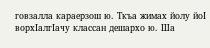говзалла караерзош ю. Ткъа жимах йолу йоI ворхIалгIачу классан дешархо ю. Ша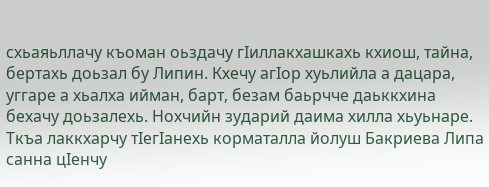схьаяьллачу къоман оьздачу гIиллакхашкахь кхиош, тайна, бертахь доьзал бу Липин. Кхечу агIор хуьлийла а дацара, уггаре а хьалха ийман, барт, безам баьрчче даьккхина бехачу доьзалехь. Нохчийн зударий даима хилла хьуьнаре. Ткъа лаккхарчу тIегIанехь корматалла йолуш Бакриева Липа санна цIенчу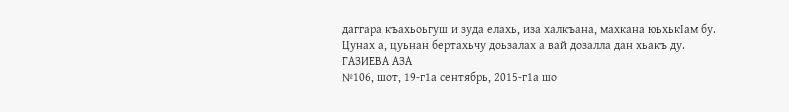даггара къахьоьгуш и зуда елахь, иза халкъана, махкана юьхькIам бу. Цунах а, цуьнан бертахьчу доьзалах а вай дозалла дан хьакъ ду.
ГАЗИЕВА АЗА
№106, шот, 19-г1а сентябрь, 2015-г1а шо